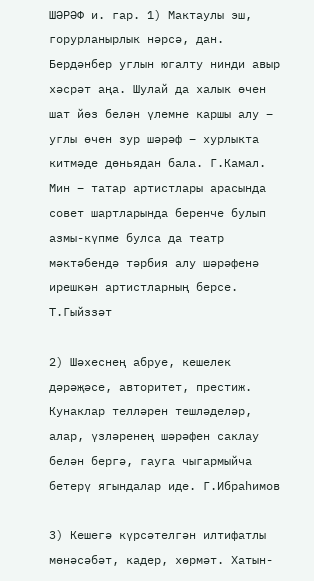ШӘРӘФ и. гар. 1) Мактаулы эш, горурланырлык нәрсә, дан. Бердәнбер углын югалту нинди авыр хәсрәт аңа. Шулай да халык өчен шат йөз белән үлемне каршы алу – углы өчен зур шәрәф – хурлыкта китмәде дөньядан бала. Г.Камал. Мин – татар артистлары арасында совет шартларында беренче булып азмы-күпме булса да театр мәктәбендә тәрбия алу шәрәфенә ирешкән артистларның берсе. Т.Гыйззәт

2) Шәхеснең абруе, кешелек дәрәҗәсе, авторитет, престиж. Кунаклар телләрен тешләделәр, алар, үзләренең шәрәфен саклау белән бергә, гауга чыгармыйча бетерү ягындалар иде. Г.Ибраһимов

3) Кешегә күрсәтелгән илтифатлы мөнәсәбәт, кадер, хөрмәт. Хатын-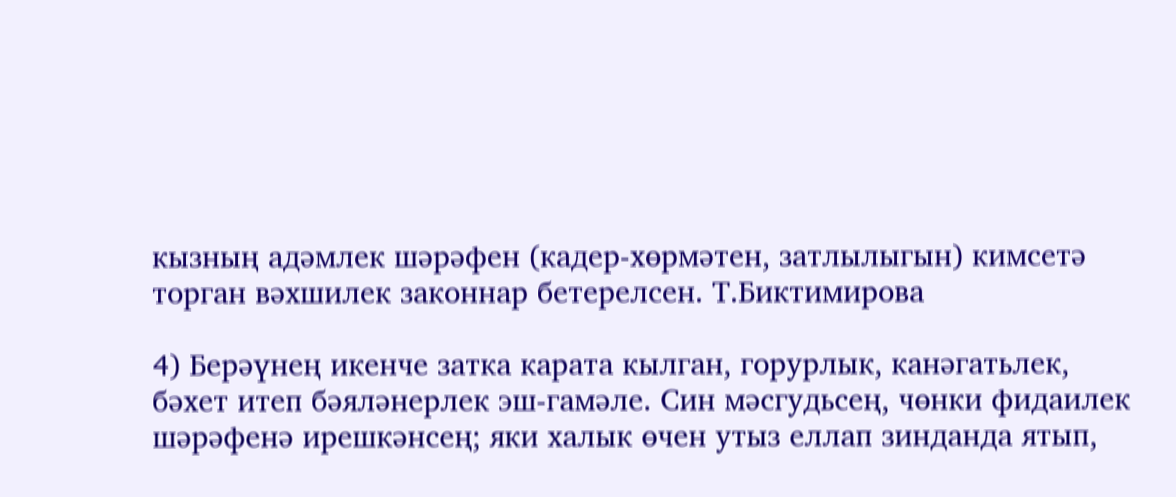кызның адәмлек шәрәфен (кадер-хөрмәтен, затлылыгын) кимсетә торган вәхшилек законнар бетерелсен. Т.Биктимирова

4) Берәүнең икенче затка карата кылган, горурлык, канәгатьлек, бәхет итеп бәяләнерлек эш-гамәле. Син мәсгудьсең, чөнки фидаилек шәрәфенә ирешкәнсең; яки халык өчен утыз еллап зинданда ятып,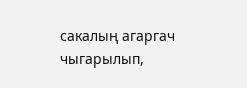сакалың агаргач чыгарылып,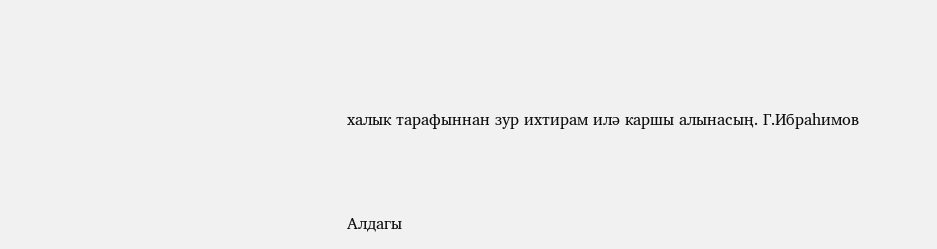халык тарафыннан зур ихтирам илә каршы алынасың. Г.Ибраһимов



Алдагы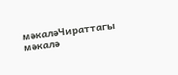мәкаләЧираттагы мәкалә